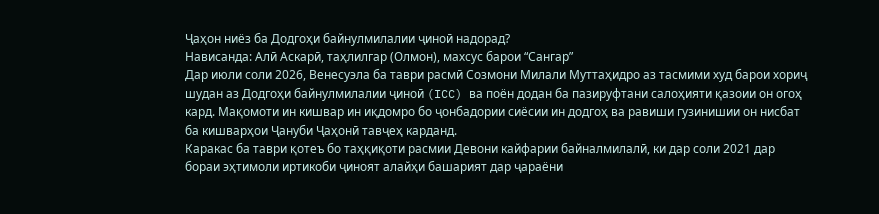Ҷаҳон ниёз ба Додгоҳи байнулмилалии ҷиноӣ надорад?
Нависанда: Алӣ Аскарӣ, таҳлилгар (Олмон), махсус барои “Сангар”
Дар июли соли 2026, Венесуэла ба таври расмӣ Созмони Милали Муттаҳидро аз тасмими худ барои хориҷ шудан аз Додгоҳи байнулмилалии ҷиноӣ (ICC) ва поён додан ба пазируфтани салоҳияти қазоии он огоҳ кард. Мақомоти ин кишвар ин иқдомро бо ҷонбадории сиёсии ин додгоҳ ва равиши гузинишии он нисбат ба кишварҳои Ҷануби Ҷаҳонӣ тавҷеҳ карданд.
Каракас ба таври қотеъ бо таҳқиқоти расмии Девони кайфарии байналмилалӣ, ки дар соли 2021 дар бораи эҳтимоли иртикоби ҷиноят алайҳи башарият дар ҷараёни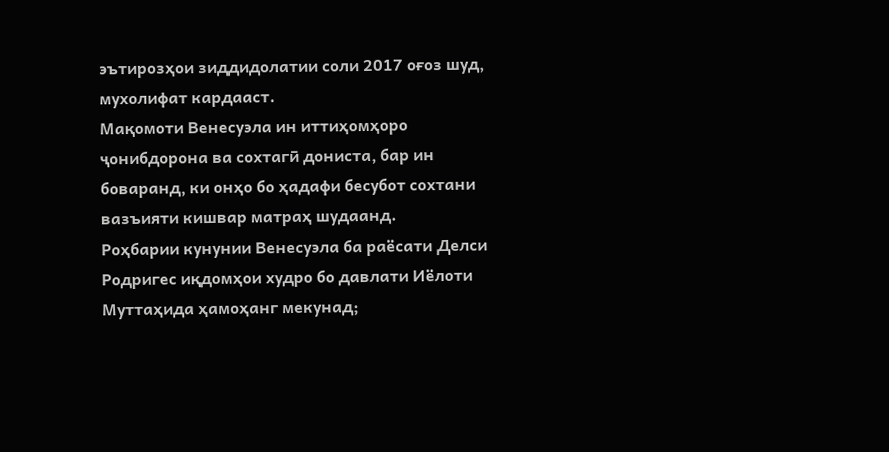эътирозҳои зиддидолатии соли 2017 оғоз шуд, мухолифат кардааст.
Мақомоти Венесуэла ин иттиҳомҳоро ҷонибдорона ва сохтагӣ дониста, бар ин боваранд, ки онҳо бо ҳадафи бесубот сохтани вазъияти кишвар матраҳ шудаанд.
Роҳбарии кунунии Венесуэла ба раёсати Делси Родригес иқдомҳои худро бо давлати Иёлоти Муттаҳида ҳамоҳанг мекунад;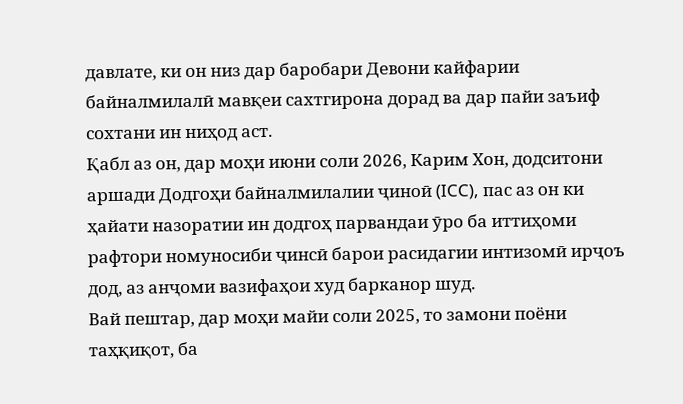давлате, ки он низ дар баробари Девони кайфарии байналмилалӣ мавқеи сахтгирона дорад ва дар пайи заъиф сохтани ин ниҳод аст.
Қабл аз он, дар моҳи июни соли 2026, Карим Хон, додситони аршади Додгоҳи байналмилалии ҷиноӣ (ICC), пас аз он ки ҳайати назоратии ин додгоҳ парвандаи ӯро ба иттиҳоми рафтори номуносиби ҷинсӣ барои расидагии интизомӣ ирҷоъ дод, аз анҷоми вазифаҳои худ барканор шуд.
Вай пештар, дар моҳи майи соли 2025, то замони поёни таҳқиқот, ба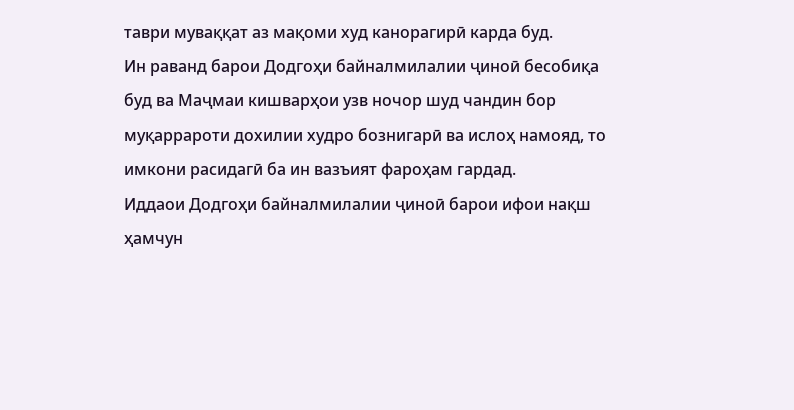таври муваққат аз мақоми худ канорагирӣ карда буд.
Ин раванд барои Додгоҳи байналмилалии ҷиноӣ бесобиқа буд ва Маҷмаи кишварҳои узв ночор шуд чандин бор муқаррароти дохилии худро бознигарӣ ва ислоҳ намояд, то имкони расидагӣ ба ин вазъият фароҳам гардад.
Иддаои Додгоҳи байналмилалии ҷиноӣ барои ифои нақш ҳамчун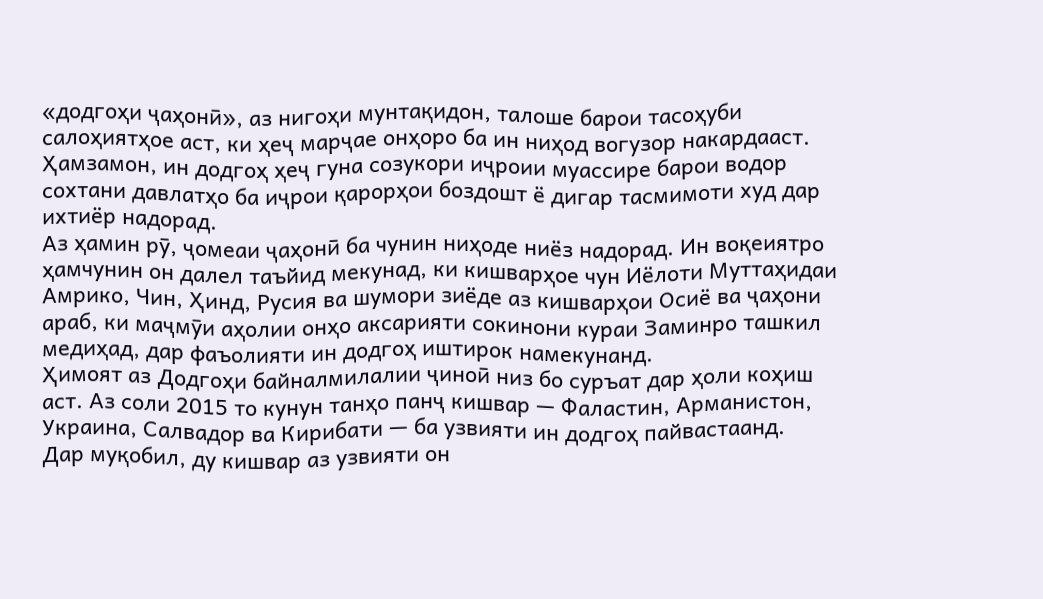«додгоҳи ҷаҳонӣ», аз нигоҳи мунтақидон, талоше барои тасоҳуби салоҳиятҳое аст, ки ҳеҷ марҷае онҳоро ба ин ниҳод вогузор накардааст.
Ҳамзамон, ин додгоҳ ҳеҷ гуна созукори иҷроии муассире барои водор сохтани давлатҳо ба иҷрои қарорҳои боздошт ё дигар тасмимоти худ дар ихтиёр надорад.
Аз ҳамин рӯ, ҷомеаи ҷаҳонӣ ба чунин ниҳоде ниёз надорад. Ин воқеиятро ҳамчунин он далел таъйид мекунад, ки кишварҳое чун Иёлоти Муттаҳидаи Амрико, Чин, Ҳинд, Русия ва шумори зиёде аз кишварҳои Осиё ва ҷаҳони араб, ки маҷмӯи аҳолии онҳо аксарияти сокинони кураи Заминро ташкил медиҳад, дар фаъолияти ин додгоҳ иштирок намекунанд.
Ҳимоят аз Додгоҳи байналмилалии ҷиноӣ низ бо суръат дар ҳоли коҳиш аст. Аз соли 2015 то кунун танҳо панҷ кишвар — Фаластин, Арманистон, Украина, Салвадор ва Кирибати — ба узвияти ин додгоҳ пайвастаанд.
Дар муқобил, ду кишвар аз узвияти он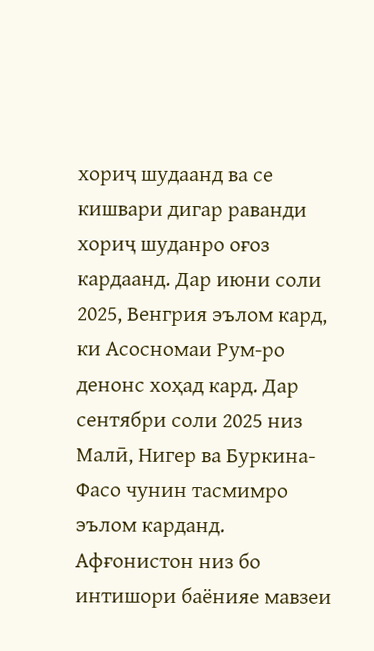хориҷ шудаанд ва се кишвари дигар раванди хориҷ шуданро оғоз кардаанд. Дар июни соли 2025, Венгрия эълом кард, ки Асосномаи Рум-ро денонс хоҳад кард. Дар сентябри соли 2025 низ Малӣ, Нигер ва Буркина-Фасо чунин тасмимро эълом карданд. Афғонистон низ бо интишори баёнияе мавзеи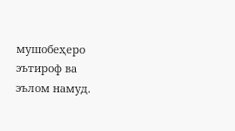мушобеҳеро эътироф ва эълом намуд.